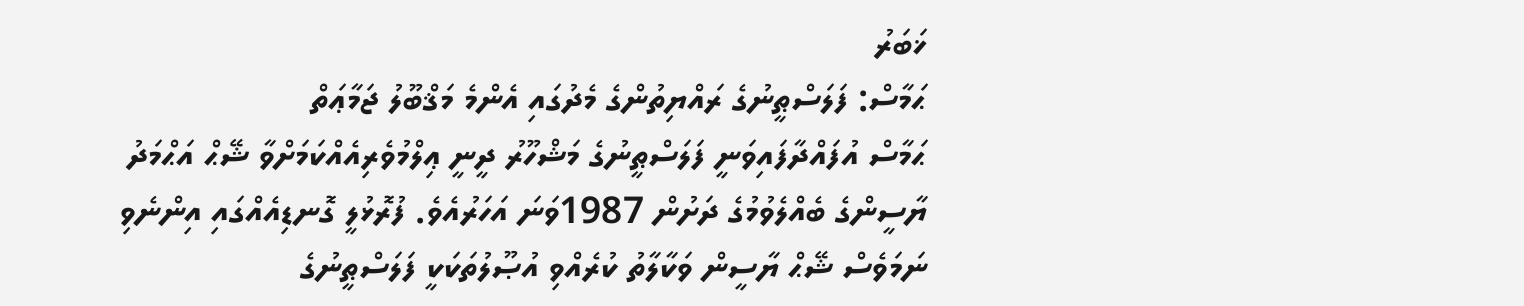ޚަބަރު
ޙަމާސް: ފަލަސްޠީނުގެ ރައްޔިތުންގެ މެދުގައި އެންމެ މަޤްބޫލު ޖަމާޢަތް
ޙަމާސް އުފައްދާފައިވަނީ ފަލަސްޠީނުގެ މަޝްހޫރު ދީނީ ޢިލްމުވެރިއެއްކަމަށްވާ ޝޭޙް އަޙްމަދު ޔާސީންގެ ބެއްލެވުމުގެ ދަށުން 1987ވަނަ އަހަރުއެވެ. ފުރޮޅުލީ ގޮނޑިއެއްގައި އިންނެވި ނަމަވެސް ޝޭޙް ޔާސީން ވަކާލާތު ކުރެއްވި އުޞޫލުތަކަކީ ފަލަސްޠީނުގެ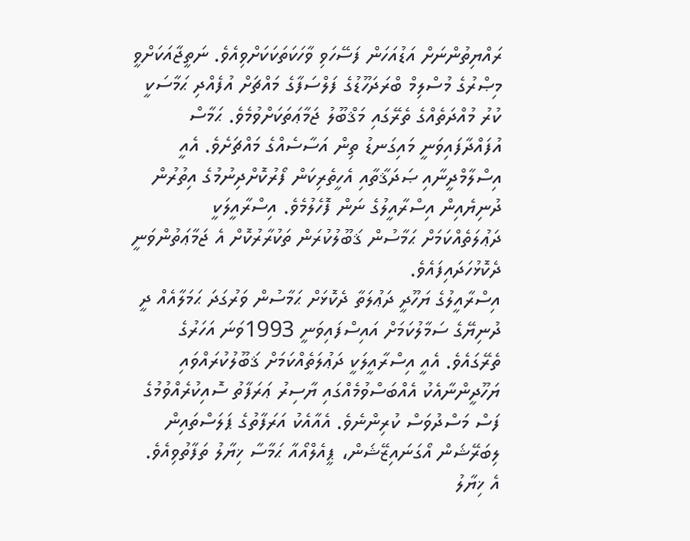ރައްޔިތުންނަށް އަޑުއަހަން ފަސޭހަވި ވާހަކަތަކަކަށްވިއެވެ. ނަތީޖާއަކަށްވީ މިޞްރުގެ މުސްލިމް ބްރަދަހޫޑުގެ ފަލްސަފާގެ މައްޗަށް އުފެއްދި ޙަމާސަކީ ކުރު މުއްދަތެއްގެ ތެރޭގައި މަޤްބޫލު ޖަމާޢަތަކަށްވުމެވެ. ޙަމާސް އުފައްދާފައިވަނީ މައިގަނޑު ތިން އަސާސެއްގެ މައްޗަށެވެ. އެއީ އިސްލާމްދީނާއި ޞަދަޤާތާއި އެހީތެރިކަން ފޯރުކޮށްދިނުމުގެ އިތުރުން ދުނިޔެއިން އިސްރާއީލުގެ ނަން ފޮހެލުމެވެ. އިސްރާއީލަކީ ދަޢުލަތެއްކަމަށް ޙަމާސުން ޤަބޫލުކުރަން ތަކުރާރުކޮށް އެ ޖަމާޢަތުންވަނީ ދެކޮޅުހަދައިފައެވެ.
އިސްރާއީލުގެ ޔަހޫދީ ދަޢުލަތާ ދެކޮޅަށް ޙަމާސުން ވަރުގަދަ ޙަމަލާއެއް ދީ ދުނިޔޭގެ ސަމާލުކަމަށް އައިސްފައިވަނީ 1993ވަނަ އަހަރުގެ ތެރޭގައެވެ. އެއީ އިސްރާއީލަކީ ދަޢުލަތެއްކަމަށް ޤަބޫލުކުރައްވައި ޔަހޫދީންނާއެކު އެއްބަސްވުމެއްގައި ޔާސިރު ޢަރަފާތު ސޮއިކުރެއްވުމުގެ ފަސް މަސްދުވަސް ކުރިންނެވެ. އެއާއެކު އަރަފާތުގެ ޕަލަސްތައިން ލިބަރޭޝަން އޯގަނައިޒޭޝަން، ޕީއެލްއޯއާ ޙަމާސާ ޚިޔާލު ތަފާތުވިއެވެ. އެ ޚިޔާލު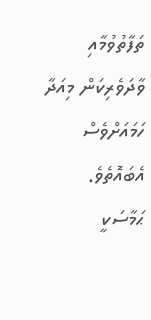ތަފާތުވުމާއި ވާދަވެރިކަން މިއަދާ ހަމައަށްވެސް އެބައޮތެވެ.
ޙަމާސަކީ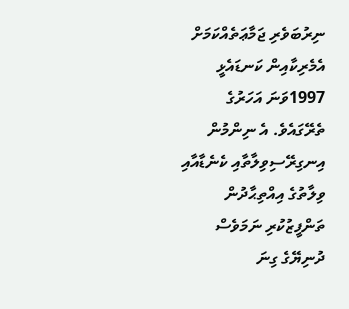ނިރުބަވެރި ޖަމާޢަތެއްކަމަށް އެމެރިކާއިން ކަނޑައެޅީ 1997ވަނަ އަހަރުގެ ތެރޭގައެވެ. އެ ނިންމުން އިނގިރޭސިވިލާތާއި ކެނެޑާއާއި ވިލާތުގެ އިއްތިޙާދުން ތަންފީޒުކުރި ނަމަވެސް ދުނިޔޭގެ ގިނަ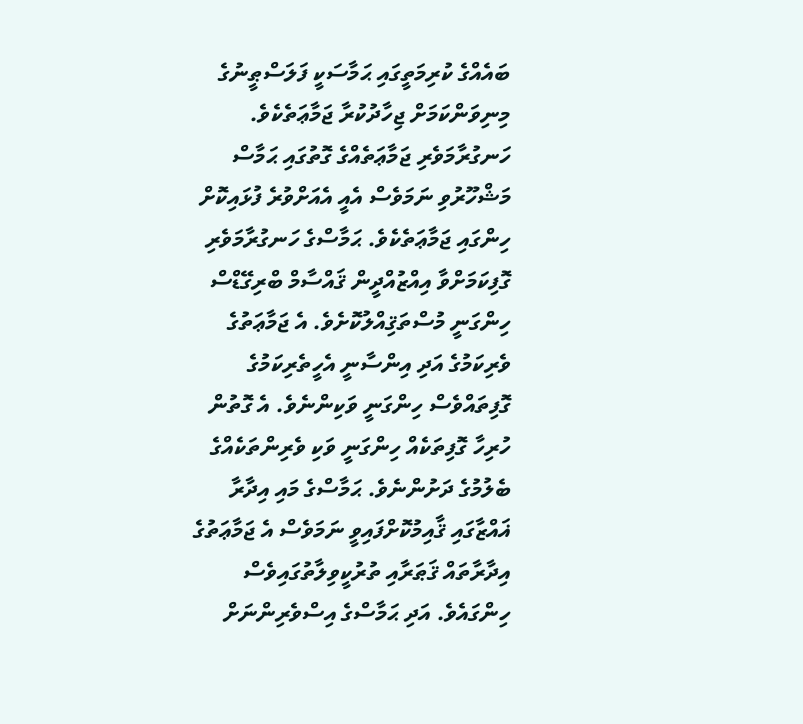ބައެއްގެ ކުރިމަތީގައި ޙަމާސަކީ ފަލަސްޠީނުގެ މިނިވަންކަމަށް ޖިހާދުކުރާ ޖަމާޢަތެކެވެ. ހަނގުރާމަވެރި ޖަމާޢަތެއްގެ ގޮތުގައި ޙަމާސް މަޝްހޫރުވި ނަމަވެސް އެއީ އެއަށްވުރެ ފުޅައިކޮށް ހިންގައި ޖަމާޢަތެކެވެ. ޙަމާސްގެ ހަނގުރާމަވެރި ގޮފިކަމަށްވާ އިއްޒުއްދީން ޤައްސާމް ބްރިގޭޑްސް ހިންގަނީ މުސްތަޤިއްލުކޮށެވެ. އެ ޖަމާޢަތުގެ ވެރިކަމުގެ އަދި އިންސާނީ އެހީތެރިކަމުގެ ގޮފިތައްވެސް ހިންގަނީ ވަކިންނެވެ. އެ ގޮތުން ހުރިހާ ގޮފިތަކެއް ހިންގަނީ ވަކި ވެރިންތަކެއްގެ ބެލުމުގެ ދަށުންނެވެ. ޙަމާސްގެ މައި އިދާރާ ޣައްޒާގައި ޤާއިމުކޮށްފައިވީ ނަމަވެސް އެ ޖަމާޢަތުގެ އިދާރާތައް ޤަޠަރާއި ތުރުކީވިލާތުގައިވެސް ހިންގައެވެ. އަދި ޙަމާސްގެ އިސްވެރިންނަށް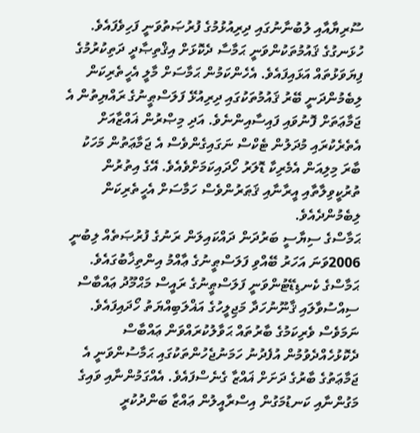ސޫރިޔާއާއި ލުބުނާނުގައި ދިރިއުޅުމުގެ ފުރުޞަތުވަނީ ފަހިވެފައެވެ.
ހުޅަނގުގެ ޤައުމުތަކުންވަނީ ޙަމާސާ ދެކޮޅަށް އިޤްތިޞާދީ ދަތިކުރުމުގެ ފިޔަވަޅުތައް އަޅައިފައެވެ. އެހެންކަމުން ޙަމާސަށް މާލީ އެހީތެރިކަން ލިބެމުންދަނީ ބޭރު ޤައުމުތަކުގައި ދިރިއުޅޭ ފަލަސްޠީނުގެ ރައްޔިތުން އެ ޖަމާޢަތަށް ފޮނުވައި ފައިސާއިންނެވެ. އަދި މިޞްރުން ޣައްޒާއަށް އެތެރެކުރައި މުދަލުން ޓެކްސް ނަގައިގެންވެސް އެ ޖަމާޢަތުން މަހަކު ބާރަ މިލިއަން އެމެރިކާ ޑޮލަރު ހޯދައިކަމަށްވެއެވެ. އޭގެ އިތުރުން ތުރުކީވިލާތާއި އީރާނާއި ޤަޠަރުންވެސް ހަމާސަށް އެހީތެރިކަން ލިބެމުންދެއެވެ.
ޙަމާސްގެ ސިޔާސީ ބަރުދަން ދައްކައިލަން ރަނުގެ ފުރުޞަތެއް ލިބުނީ 2006ވަނަ އަހަރު ބޭއްވި ފަލަސްޠީނުގެ ޢާއްމު އިންތިޚާބުގައެވެ. ޙަމާސްގެ ކެނޑިޑޭޓުންވަނީ ފަލަސްޠީނުގެ ރައީސް މަޙްމޫދު ޢައްބާސް ސިއްސުވާލައި ޤާނޫނުހަދާ މަޖިލީހުގެ އަޣްލަބިއްޔަތު ހޯދައިފައެވެ. ނަމަވެސް ވެރިކަމުގެ ބާރުތައް ޙަވާލުކުރައްވަން ޢައްބާސް ދެކޮޅުހެއްދެވުމުން އުފެދުނު ހަމަނުޖެހުންތަކުގައި ޙަމާސުންވަނީ އެ ޖަމާޢަތުގެ ބާރުގެ ދަށަށް ޣައްޒާ ގެނެސްފައެވެ. އެއްގަމުންނާއި ވައިގެ މަގުންނާއި ކަނޑުމަގުން އިސްރާއީލުން ޢައްޒާ ބަންދުކުރީ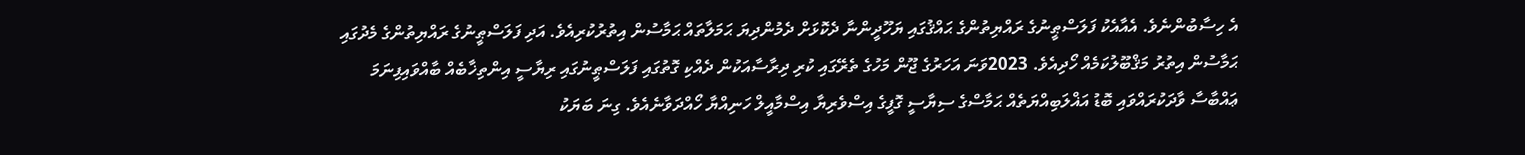އެ ހިސާބުންނެވެ. އެއާއެކު ފަލަސްޠީނުގެ ރައްޔިތުންގެ ޙައްޤުގައި ޔަހޫދީންނާ ދެކޮޅަށް ދެމުންދިޔަ ޙަމަލާތައް ޙަމާސުން އިތުރުކުރިއެވެ. އަދި ފަލަސްޠީނުގެ ރައްޔިތުންގެ މެދުގައި ޙަމާސުން އިތުރު މަޤްބޫލުކަމެއް ހޯދިއެވެ. 2023ވަނަ އަހަރުގެ ޖޫން މަހުގެ ތެރޭގައި ކުރި ދިރާސާއަކުން ދެއްކި ގޮތުގައި ފަލަސްޠީނުގައި ރިޔާސީ އިންތިޚާބެއް ބާއްވައިފިނަމަ ޢައްބާސާ ވާދަކުރައްވައި ބޮޑު އަޣްލަބިއްޔަތެއް ޙަމާސްގެ ސިޔާސީ ގޮފީގެ އިސްވެރިޔާ އިސްމާއީލް ހަނިއްޔާ ހޯއްދަވާނެއެވެ. ގިނަ ބަޔަކު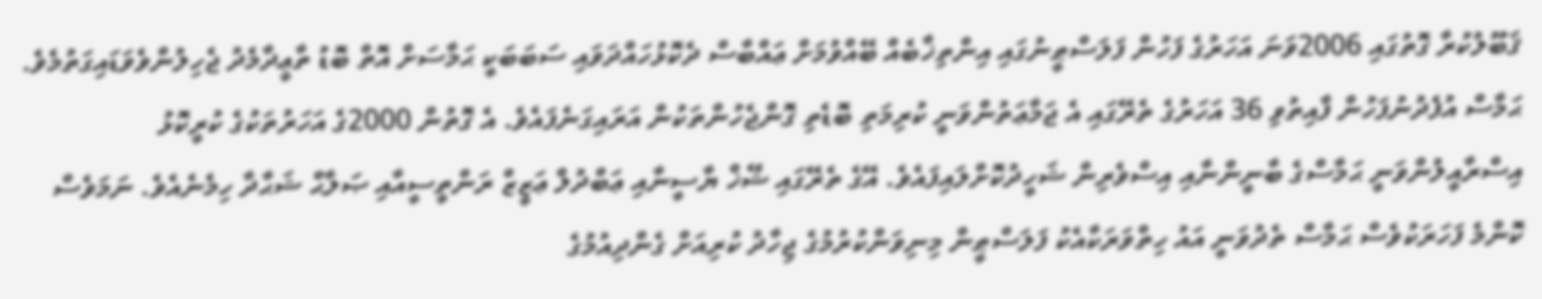ޤަބޫލުކުރާ ގޮތުގައި 2006ވަނަ އަހަރުގެ ފަހުން ފަލަސްޠީނުގައި އިންތިޚާބެއް ބޭއްވުމަށް ޢައްބާސް ދެކޮޅުހައްދަވައި ސަބަބަކީ ޙަމާސަށް އޮތް ބޮޑު ތާޢީދާމެދު ޖެހިލުންވެވަޑައިގަތުމެވެ.
ޙަމާސް އުފެދުނުފަހުން ފާއިތުވި 36 އަހަރުގެ ތެރޭގައި އެ ޖަމާޢަތުންވަނީ ކުރިމަތި ބޮޑެތި ގޮންޖެހުންތަކުން އަރައިގަނެފައެވެ. އެ ގޮތުން 2000ގެ އަހަރުތަކުގެ ކުރީކޮޅު އިސްރާއީލުންވަނީ ޙަމާސްގެ ބާނީންނާއި އިސްވެރިން ޝަހީދުކޮށްލައިފައެވެ. އޭގެ ތެރޭގައި ޝޭޚް ޔާސީނާއި ޢަބްދުލް ޢަޒީޒް ރަންތީސީއާއި ޞަލާޙް ޝަޙާދާ ހިމެނެއެވެ. ނަމަވެސް ކޮންމެ ފަހަރަކުވެސް ޙަމާސް ތެދުވަނީ އައު ހިތްވަރަކާއެކު ފަލަސްޠީން މިނިވަންކުރުމުގެ ޖިހާދު ކުރިއަށް ގެންދިއުމުގެ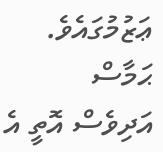ޢަޒުމުގައެވެ. ޙަމާސް އަދިވެސް އޮތީ އެ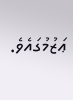ޢަޒުމުގައެވެ.